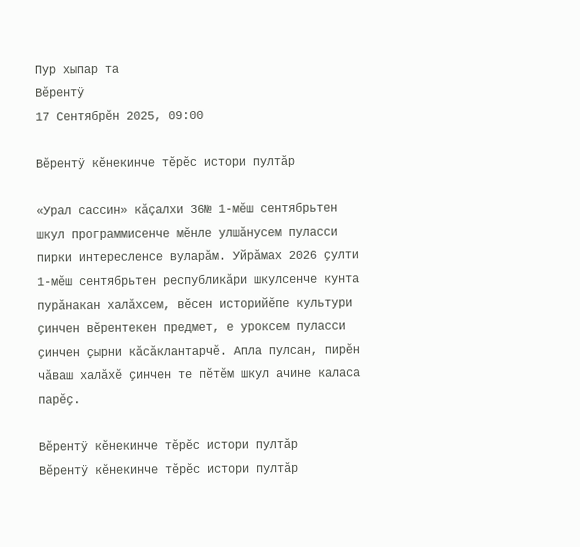Пур хыпар та
Вĕрентÿ
17 Сентябрӗн 2025, 09:00

Вĕрентÿ кĕнекинче тĕрĕс истори пултăр

«Урал сассин» кăçалхи 36№ 1-мӗш сентябрьтен шкул программисенче мӗнле улшӑнусем пуласси пирки интересленсе вуларӑм. Уйрăмах 2026 ҫулти 1-мӗш сентябрьтен республикӑри шкулсенче кунта пурӑнакан халӑхсем, вӗсен историйӗпе культури ҫинчен вӗрентекен предмет, е уроксем пуласси ҫинчен ҫырни кӑсӑклантарчӗ. Апла пулсан, пирӗн чӑваш халӑхӗ ҫинчен те пӗтӗм шкул ачине каласа парӗҫ.

Вĕрентÿ кĕнекинче тĕрĕс истори пултăр
Вĕрентÿ кĕнекинче тĕрĕс истори пултăр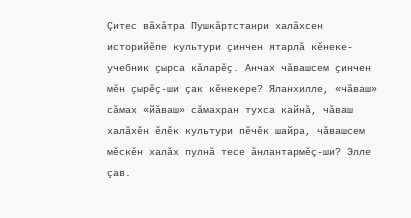Çитес вӑхӑтра Пушкӑртстанри халӑхсен историйӗпе культури ҫинчен ятарлӑ кӗнеке-учебник ҫырса кӑларӗҫ. Анчах чӑвашсем ҫинчен мӗн ҫырӗҫ-ши çак кӗнекере? Яланхилле, «чӑваш» сăмах «йӑваш» сӑмахран тухса кайнӑ, чӑваш халӑхӗн ӗлӗк культури пĕчĕк шайра, чӑвашсем мӗскӗн халӑх пулнӑ тесе ăнлантармĕç-ши? Элле ҫав.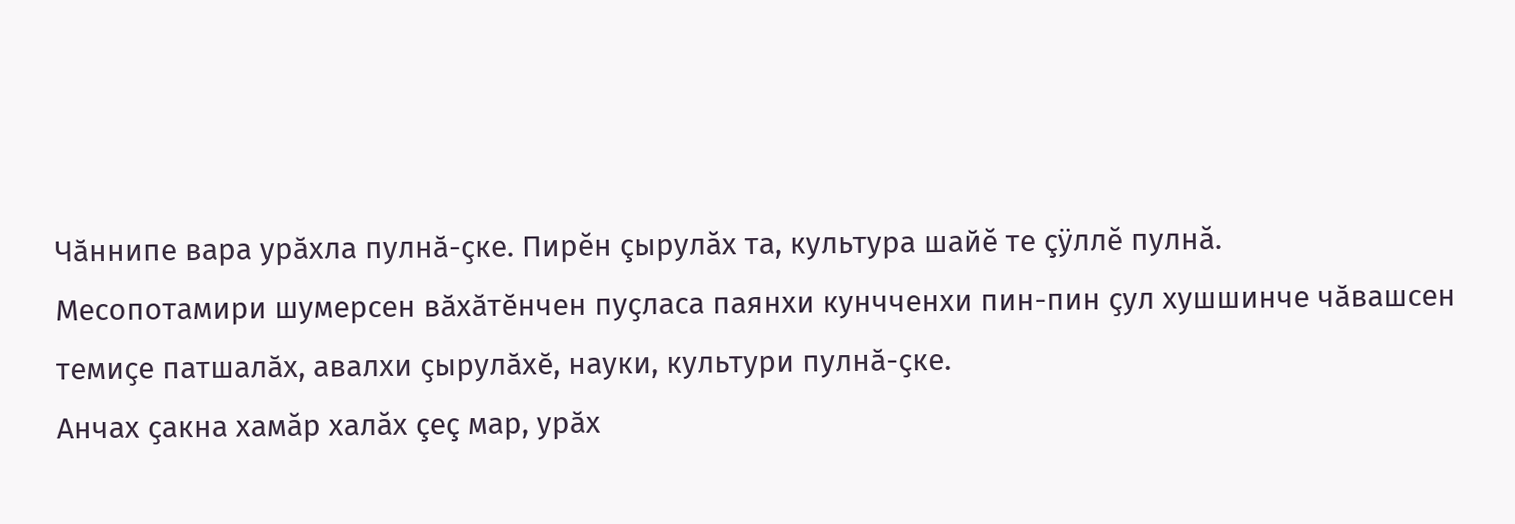Чӑннипе вара урӑхла пулнӑ-ҫке. Пирĕн çырулăх та, культура шайĕ те çÿллĕ пулнă.
Месопотамири шумерсен вӑхӑтӗнчен пуҫласа паянхи кунчченхи пин-пин ҫул хушшинче чӑвашсен темиҫе патшалӑх, авалхи ҫырулӑхӗ, науки, культури пулнӑ-ҫке.
Анчах ҫакна хамăр халăх çеç мар, урӑх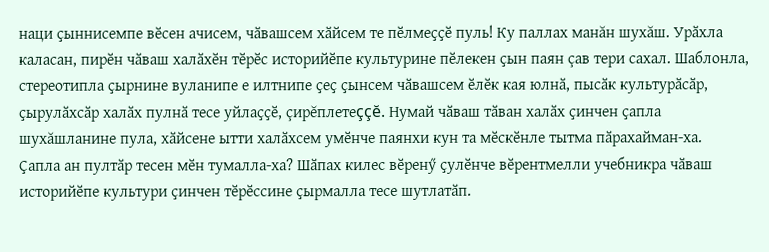наци ҫыннисемпе вӗсен ачисем, чӑвашсем хӑйсем те пӗлмеҫҫӗ пуль! Ку паллах манăн шухăш. Урӑхла каласан, пирӗн чӑваш халӑхӗн тӗрӗс историйӗпе культурине пӗлекен ҫын паян çав тери сахал. Шаблонла, стереотипла ҫырнине вуланипе е илтнипе ҫеҫ ҫынсем чӑвашсем ӗлӗк кая юлнӑ, пысӑк культурӑсӑр, ҫырулӑхсӑр халӑх пулнӑ тесе уйлаҫҫӗ, çирĕплетеççĕ. Нумай чӑваш тӑван халӑх ҫинчен ҫапла шухăшланине пула, хӑйсене ытти халӑхсем умӗнче паянхи кун та мӗскӗнле тытма пӑрахайман-ха.
Ҫапла ан пултӑр тесен мӗн тумалла-ха? Шӑпах килес вӗренӳ ҫулӗнче вӗрентмелли учебникра чӑваш историйӗпе культури ҫинчен тӗрӗссине ҫырмалла тесе шутлатӑп.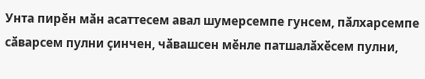Унта пирӗн мӑн асаттесем авал шумерсемпе гунсем, пӑлхарсемпе сӑварсем пулни ҫинчен, чӑвашсен мӗнле патшалӑхӗсем пулни,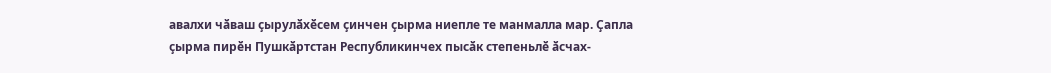авалхи чӑваш ҫырулӑхӗсем ҫинчен ҫырма ниепле те манмалла мар. Ҫапла ҫырма пирӗн Пушкӑртстан Республикинчех пысӑк степеньлӗ ӑсчах-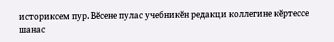историксем пур. Вӗсене пулас учебникӗн редакци коллегине кӗртессе шанас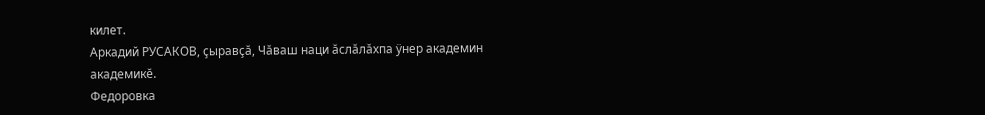килет.
Аркадий РУСАКОВ, çыравçă, Чăваш наци ăслăлăхпа ÿнер академин академикĕ.
Федоровка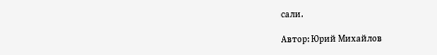сали.

Автор: Юрий Михайлов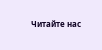Читайте нас